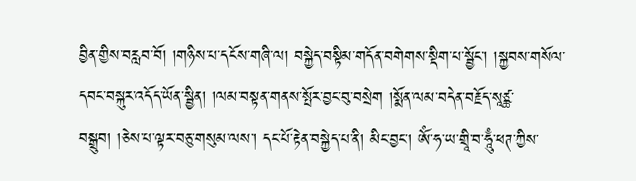བྱིན་གྱིས་བརླབ་བོ། །གཉིས་པ་དངོས་གཞི་ལ། བསྐྱེད་བསྟིམ་གདོན་བགེགས་སྡིག་པ་སྦྱོང་། །སྐྱབས་གསོལ་དབང་བསྐུར་འདོད་ཡོན་སྦྱིན། །ལམ་བསྟན་གནས་སྤོར་བྱང་བུ་བསྲེག །སྨོན་ལམ་བདེན་བརྗོད་སཱཙྪ་བསྒྲུབ། །ཅེས་པ་ལྟར་བཅུ་གསུམ་ལས་། དང་པོ་རྟེན་བསྐྱེད་པ་ནི། མིང་བྱང་། ཨོཾ་ཧ་ཡ་གྲཱི་བ་ཧཱུྃ་ཕཊ་ཀྱིས་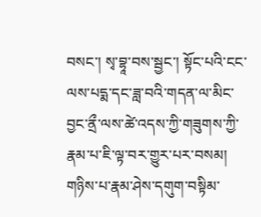བསང་། སྭ་བྷཱ་བས་སྦྱང་། སྟོང་པའི་ངང་ལས་པདྨ་དང་ཟླ་བའི་གདན་ལ་མིང་བྱང་ནྲྀ་ལས་ཚེ་འདས་ཀྱི་གཟུགས་ཀྱི་རྣམ་པ་ཇི་ལྟ་བར་གྱུར་པར་བསམ། གཉིས་པ་རྣམ་ཤེས་དགུག་བསྟིམ་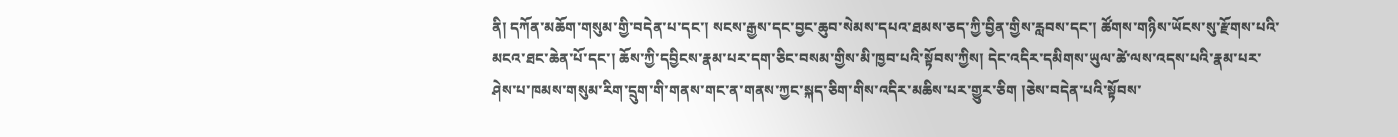ནི། དཀོན་མཆོག་གསུམ་གྱི་བདེན་པ་དང་། སངས་རྒྱས་དང་བྱང་ཆུབ་སེམས་དཔའ་ཐམས་ཅད་ཀྱི་བྱིན་གྱིས་རླབས་དང་། ཚོགས་གཉིས་ཡོངས་སུ་རྫོགས་པའི་མངའ་ཐང་ཆེན་པོ་དང་། ཆོས་ཀྱི་དབྱིངས་རྣམ་པར་དག་ཅིང་བསམ་གྱིས་མི་ཁྱབ་པའི་སྟོབས་ཀྱིས། དེང་འདིར་དམིགས་ཡུལ་ཚེ་ལས་འདས་པའི་རྣམ་པར་ཤེས་པ་ཁམས་གསུམ་རིག་དྲུག་གི་གནས་གང་ན་གནས་ཀྱང་སྐད་ཅིག་གིས་འདིར་མཆིས་པར་གྱུར་ཅིག །ཅེས་བདེན་པའི་སྟོབས་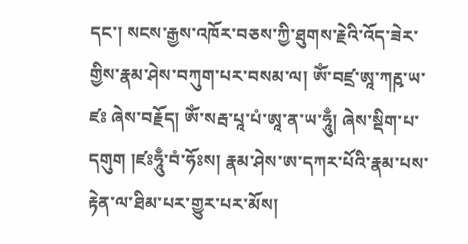དང་། སངས་རྒྱས་འཁོར་བཅས་ཀྱི་ཐུགས་རྗེའི་འོད་ཟེར་གྱིས་རྣམ་ཤེས་བཀུག་པར་བསམ་ལ། ཨོཾ་བཛྲ་ཨཱ་ཀརྵ་ཡ་ཛཿ ཞེས་བརྗོད། ཨོཾ་སརྦ་པཱ་པཾ་ཨཱ་ན་ཡ་ཧཱུྃ། ཞེས་སྡིག་པ་དགུག །ཛཿཧཱུྃ་བཾ་ཧོཿས། རྣམ་ཤེས་ཨ་དཀར་པོའི་རྣམ་པས་རྟེན་ལ་ཐིམ་པར་གྱུར་པར་མོས།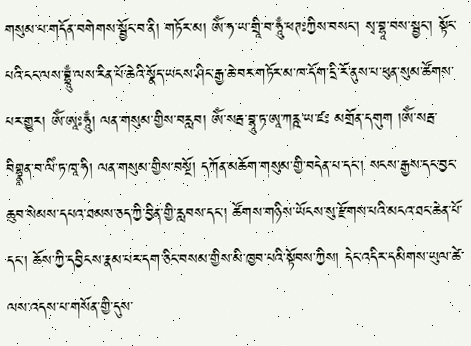གསུམ་པ་གདོན་བགེགས་སྦྱོང་བ་ནི། གཏོར་མ། ཨོཾ་ཧ་ཡ་གྲཱི་བ་ཧཱུྃ་ཕཊཿཀྱིས་བསང་། སྭ་བྷཱ་བས་སྦྱང་། སྟོང་པའི་ངང་ལས་བྷྲཱུྃ་ལས་རིན་པོ་ཆེའི་སྣོད་ཡངས་ཤིང་རྒྱ་ཆེ་བར་གཏོར་མ་ཁ་དོག་དྲི་རོ་ནུས་པ་ཕུན་སུམ་ཚོགས་པར་གྱུར། ཨོཾ་ཨཱཿཧཱུྃ། ལན་གསུམ་གྱིས་བརླབ། ཨོཾ་སརྦ་བྷཱུ་ཏ་ཨཱ་ཀརྵ་ཡ་ཛཿ མགྲོན་དགུག །ཨོཾ་སརྦ་བིགྷྣཱན་བ་ལིཾ་ཏ་ཁཱ་ཧི། ལན་གསུམ་གྱིས་བསྔོ། དཀོན་མཆོག་གསུམ་གྱི་བདེན་པ་དང་། སངས་རྒྱས་དང་བྱང་ཆུབ་སེམས་དཔའ་ཐམས་ཅད་ཀྱི་བྱིན་གྱི་རླབས་དང་། ཚོགས་གཉིས་ཡོངས་སུ་རྫོགས་པའི་མངའ་ཐང་ཆེན་པོ་དང་། ཆོས་ཀྱི་དབྱིངས་རྣམ་པར་དག་ཅིང་བསམ་གྱིས་མི་ཁྱབ་པའི་སྟོབས་ཀྱིས། དེང་འདིར་དམིགས་ཡུལ་ཚེ་ལས་འདས་པ་གསོན་གྱི་དུས་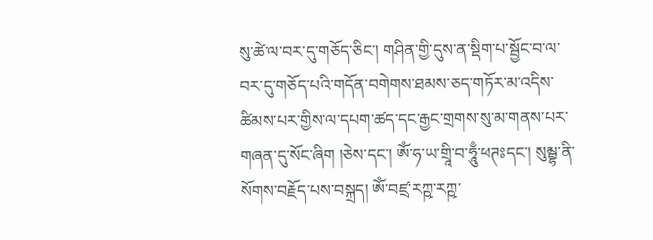སུ་ཚེ་ལ་བར་དུ་གཅོད་ཅིང་། གཤིན་གྱི་དུས་ན་སྡིག་པ་སྦྱོང་བ་ལ་བར་དུ་གཅོད་པའི་གདོན་བགེགས་ཐམས་ཅད་གཏོར་མ་འདིས་ཚིམས་པར་གྱིས་ལ་དཔག་ཚད་དང་རྒྱང་གྲགས་སུ་མ་གནས་པར་གཞན་དུ་སོང་ཞིག །ཅེས་དང་། ཨོཾ་ཧ་ཡ་གྲཱི་བ་ཧཱུྃ་ཕཊཿདང་། སུམྦྷ་ནི་སོགས་བརྗོད་པས་བསྐྲད། ཨོཾ་བཛྲ་རཀྵ་རཀྵ་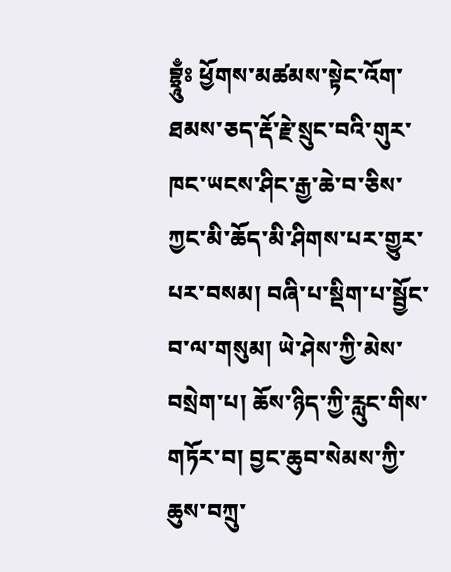བྷྲཱུྃཿ ཕྱོགས་མཚམས་སྟེང་འོག་ཐམས་ཅད་རྡོ་རྗེ་སྲུང་བའི་གུར་ཁང་ཡངས་ཤིང་རྒྱ་ཆེ་བ་ཅིས་ཀྱང་མི་ཆོད་མི་ཤིགས་པར་གྱུར་པར་བསམ། བཞི་པ་སྡིག་པ་སྦྱོང་བ་ལ་གསུམ། ཡེ་ཤེས་ཀྱི་མེས་བསྲེག་པ། ཆོས་ཉིད་ཀྱི་རླུང་གིས་གཏོར་བ། བྱང་ཆུབ་སེམས་ཀྱི་ཆུས་བཀྲུ་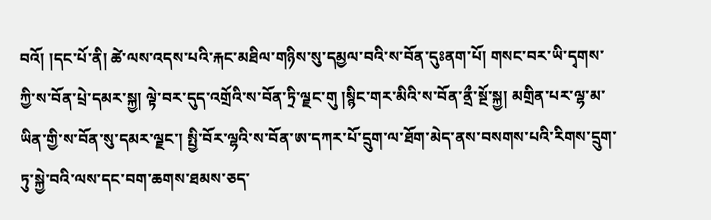བའོ། །དང་པོ་ནི། ཚེ་ལས་འདས་པའི་རྐང་མཐིལ་གཉིས་སུ་དམྱལ་བའི་ས་བོན་དུཿནག་པོ། གསང་བར་ཡི་དྭགས་ཀྱི་ས་བོན་པྲེ་དམར་སྐྱ། ལྟེ་བར་དུད་འགྲོའི་ས་བོན་ཏྲི་ལྗང་གུ །སྙིང་གར་མིའི་ས་བོན་ནྲྀ་སྔོ་སྐྱ། མགྲིན་པར་ལྷ་མ་ཡིན་གྱི་ས་བོན་སུ་དམར་ལྗང་། སྤྱི་བོར་ལྷའི་ས་བོན་ཨ་དཀར་པོ་དྲུག་ལ་ཐོག་མེད་ནས་བསགས་པའི་རིགས་དྲུག་ཏུ་སྐྱེ་བའི་ལས་དང་བག་ཆགས་ཐམས་ཅད་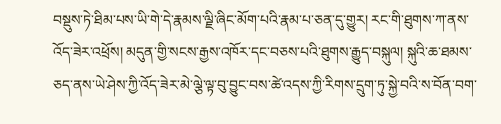བསྡུས་ཏེ་ཐིམ་པས་ཡི་གེ་དེ་རྣམས་ལྗི་ཞིང་མོག་པའི་རྣམ་པ་ཅན་དུ་གྱུར། རང་གི་ཐུགས་ཀ་ནས་འོད་ཟེར་འཕྲོས། མདུན་གྱི་སངས་རྒྱས་འཁོར་དང་བཅས་པའི་ཐུགས་རྒྱུད་བསྐུལ། སྐུའི་ཆ་ཐམས་ཅད་ནས་ཡེ་ཤེས་ཀྱི་འོད་ཟེར་མེ་ལྕེ་ལྟ་བུ་བྱུང་བས་ཚེ་འདས་ཀྱི་རིགས་དྲུག་ཏུ་སྐྱེ་བའི་ས་བོན་བག་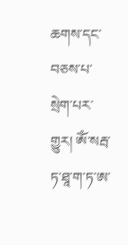ཆགས་དང་བཅས་པ་སྲེག་པར་གྱུར། ཨོཾ་སརྦ་ཏ་ཐཱ་ག་ཏ་ཨ་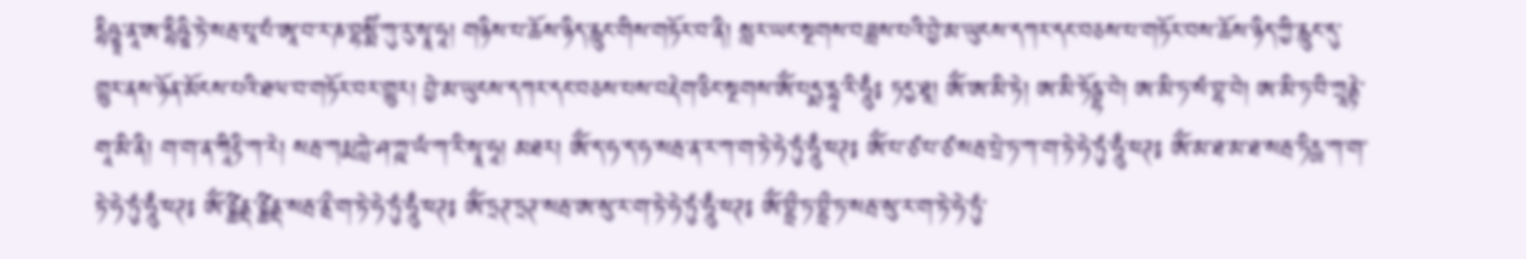དྷིཥྛཱ་ནཱ་ཨ་དྷིཥྛི་ཏེ་སརྦ་པཱ་པཾ་ཨཱ་བ་ར་ཎ་བྷསྨིཾ་ཀུ་རུ་སྭཱ་ཧཱ། གཉིས་པ་ཆོས་ཉིད་རླུང་གིས་གཏོར་བ་ནི། སླར་ཡང་སྔགས་བཟླས་པའི་བྱེ་མ་ཡུངས་དཀར་དང་བཅས་པ་གཏོར་བས་ཆོས་ཉིད་ཀྱི་རླུང་དུ་གྱུར་ནས་ཉོན་མོངས་པའི་ཐལ་བ་གཏོར་བར་གྱུར། བྱེ་མ་ཡུངས་དཀར་དང་བཅས་པས་བརྡེག་ཅིང་སྔགས་ཨོཾ་པདྨ་དྷཱ་རི་ཧཱུྃ༔ ཏདྱ་ཐཱ། ཨོཾ་ཨ་མི་ཏེ། ཨ་མི་ཏོདྦྷ་བེ། ཨ་མི་ཏ་སཾ་བྷ་བེ། ཨ་མི་ཏ་བི་ཀྲཱནྟེ་གཱ་མི་ནི། ག་ག་ན་ཀཱིརྟི་ཀ་རེ། སརྦ་ཀརྨ་ཀླེ་ཤ་ཀྵ་ཡཾ་ཀ་རི་སྭཱ་ཧཱ། མཐར། ཨོཾ་ད་ཧ་ད་ཧ་སརྦ་ན་ར་ཀ་ག་ཏེ་ཧེ་ཏུཾ་ཧཱུྃ་ཕཊ༔ ཨོཾ་པ་ཙ་པ་ཙ་སརྦ་པྲེ་ཏ་ཀ་ག་ཏེ་ཧེ་ཏུཾ་ཧཱུྃ་ཕཊ༔ ཨོཾ་མ་ཐ་མ་ཐ་སརྦ་ཏིརྻ་ཀ་ག་ཏེ་ཧེ་ཏུཾ་ཧཱུྃ་ཕཊ༔ ཨོཾ་ཙྪིནྡ་ཙྪིནྡ་སརྦ་ནྲྀ་ག་ཏེ་ཧེ་ཏུཾ་ཧཱུྃ་ཕཊ༔ ཨོཾ་ཏྲཊ་ཏྲཊ་སརྦ་ཨ་སུ་ར་ག་ཏེ་ཧེ་ཏུཾ་ཧཱུྃ་ཕཊ༔ ཨོཾ་བྷྲྀ་ཏ་བྷྲྀ་ཏ་སརྦ་སུ་ར་ག་ཏེ་ཧེ་ཏུཾ་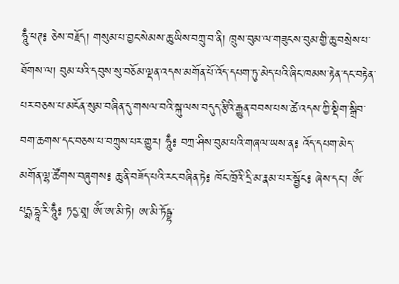ཧཱུྃ་ཕཊ༔ ཅེས་བརྗོད། གསུམ་པ་བྱང་སེམས་ཆུ་ཡིས་བཀྲུ་བ་ནི། ཁྲུས་བུམ་ལ་གཟུངས་བུམ་གྱི་ཆུ་བསྲེས་པ་ཐོགས་ལ། བུམ་པའི་དབུས་སུ་བཅོམ་ལྡན་འདས་མགོན་པོ་འོད་དཔག་ཏུ་མེད་པའི་ཞིང་ཁམས་རྟེན་དང་བརྟེན་པར་བཅས་པ་མངོན་སུམ་བཞིན་དུ་གསལ་བའི་སྐུ་ལས་བདུད་རྩིའི་རྒྱུན་བབས་པས་ཚེ་འདས་ཀྱི་སྡིག་སྒྲིབ་བག་ཆགས་དང་བཅས་པ་བཀྲུས་པར་གྱུར། ཧཱུྃ༔ བཀྲ་ཤིས་བུམ་པའི་གཞལ་ཡས་ན༔ འོད་དཔག་མེད་མགོན་ལྷ་ཚོགས་བཞུགས༔ ཆུ་ནི་བཟོད་པའི་རང་བཞིན་ཏེ༔ ཁོང་ཁྲོའི་དྲི་མ་རྣམ་པར་སྦྱོང༔ ཞེས་དང་། ཨོཾ་པདྨ་དྷཱ་རི་ཧཱུྃ༔ ཏདྱ་ཐཱ། ཨོཾ་ཨ་མི་ཏེ། ཨ་མི་ཏོདྦྷ་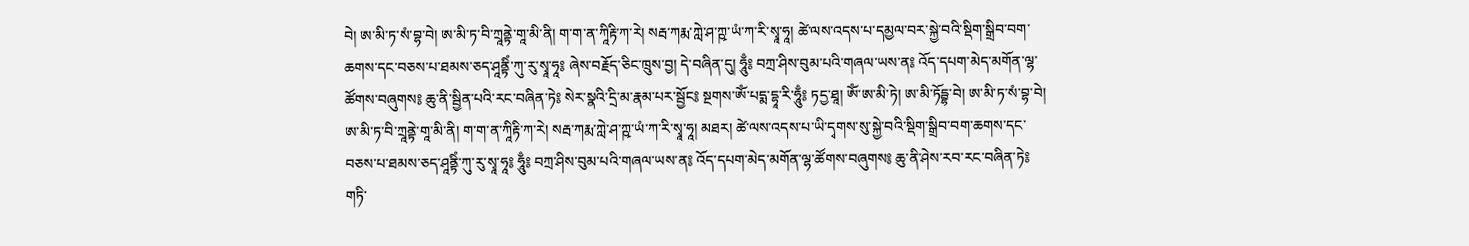བེ། ཨ་མི་ཏ་སཾ་བྷ་བེ། ཨ་མི་ཏ་བི་ཀྲཱནྟེ་གཱ་མི་ནི། ག་ག་ན་ཀཱིརྟི་ཀ་རེ། སརྦ་ཀརྨ་ཀླེ་ཤ་ཀྵ་ཡཾ་ཀ་རི་སྭཱ་ཧཱ། ཚེ་ལས་འདས་པ་དམྱལ་བར་སྐྱེ་བའི་སྡིག་སྒྲིབ་བག་ཆགས་དང་བཅས་པ་ཐམས་ཅད་ཤཱནྟིཾ་ཀུ་རུ་སྭཱ་ཧཱ༔ ཞེས་བརྗོད་ཅིང་ཁྲུས་བྱ། དེ་བཞིན་དུ། ཧཱུྃ༔ བཀྲ་ཤིས་བུམ་པའི་གཞལ་ཡས་ན༔ འོད་དཔག་མེད་མགོན་ལྷ་ཚོགས་བཞུགས༔ ཆུ་ནི་སྦྱིན་པའི་རང་བཞིན་ཏེ༔ སེར་སྣའི་དྲི་མ་རྣམ་པར་སྦྱོང༔ སྔགས་ཨོཾ་པདྨ་དྷཱ་རི་ཧཱུྃ༔ ཏདྱ་ཐཱ། ཨོཾ་ཨ་མི་ཏེ། ཨ་མི་ཏོདྦྷ་བེ། ཨ་མི་ཏ་སཾ་བྷ་བེ། ཨ་མི་ཏ་བི་ཀྲཱནྟེ་གཱ་མི་ནི། ག་ག་ན་ཀཱིརྟི་ཀ་རེ། སརྦ་ཀརྨ་ཀླེ་ཤ་ཀྵ་ཡཾ་ཀ་རི་སྭཱ་ཧཱ། མཐར། ཚེ་ལས་འདས་པ་ཡི་དྭགས་སུ་སྐྱེ་བའི་སྡིག་སྒྲིབ་བག་ཆགས་དང་བཅས་པ་ཐམས་ཅད་ཤཱནྟིཾ་ཀུ་རུ་སྭཱ་ཧཱ༔ ཧཱུྃ༔ བཀྲ་ཤིས་བུམ་པའི་གཞལ་ཡས་ན༔ འོད་དཔག་མེད་མགོན་ལྷ་ཚོགས་བཞུགས༔ ཆུ་ནི་ཤེས་རབ་རང་བཞིན་ཏེ༔ གཏི་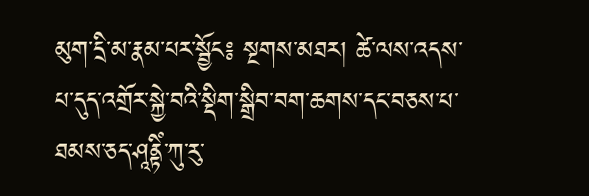མུག་དྲི་མ་རྣམ་པར་སྦྱོང༔ སྔགས་མཐར། ཚེ་ལས་འདས་པ་དུད་འགྲོར་སྐྱེ་བའི་སྡིག་སྒྲིབ་བག་ཆགས་དང་བཅས་པ་ཐམས་ཅད་ཤཱནྟིཾ་ཀུ་རུ་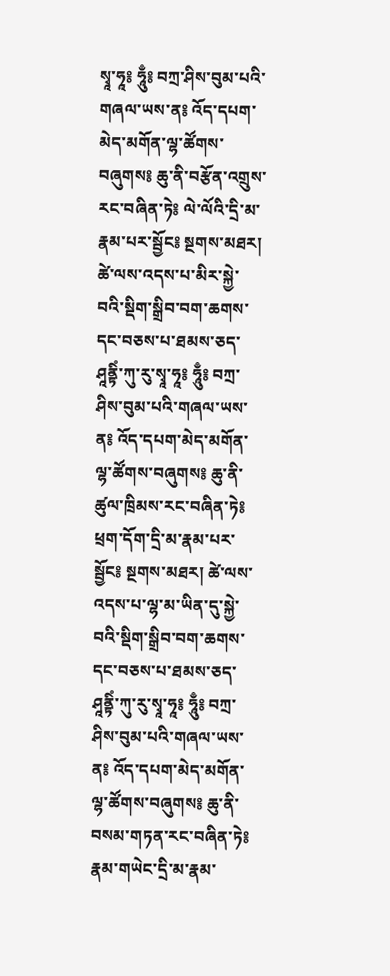སྭཱ་ཧཱ༔ ཧཱུྃ༔ བཀྲ་ཤིས་བུམ་པའི་གཞལ་ཡས་ན༔ འོད་དཔག་མེད་མགོན་ལྷ་ཚོགས་བཞུགས༔ ཆུ་ནི་བརྩོན་འགྲུས་རང་བཞིན་ཏེ༔ ལེ་ལོའི་དྲི་མ་རྣམ་པར་སྦྱོང༔ སྔགས་མཐར། ཚེ་ལས་འདས་པ་མིར་སྐྱེ་བའི་སྡིག་སྒྲིབ་བག་ཆགས་དང་བཅས་པ་ཐམས་ཅད་ཤཱནྟིཾ་ཀུ་རུ་སྭཱ་ཧཱ༔ ཧཱུྃ༔ བཀྲ་ཤིས་བུམ་པའི་གཞལ་ཡས་ན༔ འོད་དཔག་མེད་མགོན་ལྷ་ཚོགས་བཞུགས༔ ཆུ་ནི་ཚུལ་ཁྲིམས་རང་བཞིན་ཏེ༔ ཕྲག་དོག་དྲི་མ་རྣམ་པར་སྦྱོང༔ སྔགས་མཐར། ཚེ་ལས་འདས་པ་ལྷ་མ་ཡིན་དུ་སྐྱེ་བའི་སྡིག་སྒྲིབ་བག་ཆགས་དང་བཅས་པ་ཐམས་ཅད་ཤཱནྟིཾ་ཀུ་རུ་སྭཱ་ཧཱ༔ ཧཱུྃ༔ བཀྲ་ཤིས་བུམ་པའི་གཞལ་ཡས་ན༔ འོད་དཔག་མེད་མགོན་ལྷ་ཚོགས་བཞུགས༔ ཆུ་ནི་བསམ་གཏན་རང་བཞིན་ཏེ༔ རྣམ་གཡེང་དྲི་མ་རྣམ་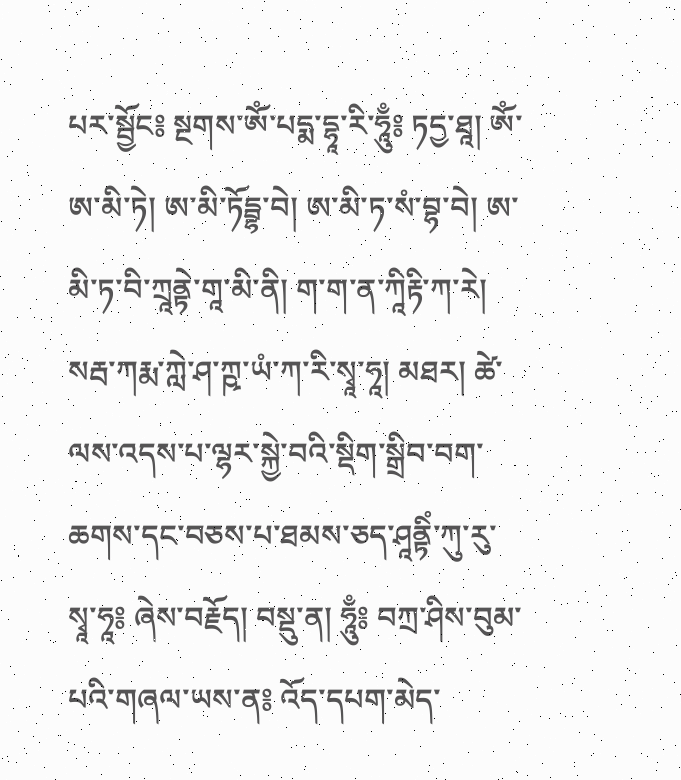པར་སྦྱོང༔ སྔགས་ཨོཾ་པདྨ་དྷཱ་རི་ཧཱུྃ༔ ཏདྱ་ཐཱ། ཨོཾ་ཨ་མི་ཏེ། ཨ་མི་ཏོདྦྷ་བེ། ཨ་མི་ཏ་སཾ་བྷ་བེ། ཨ་མི་ཏ་བི་ཀྲཱནྟེ་གཱ་མི་ནི། ག་ག་ན་ཀཱིརྟི་ཀ་རེ། སརྦ་ཀརྨ་ཀླེ་ཤ་ཀྵ་ཡཾ་ཀ་རི་སྭཱ་ཧཱ། མཐར། ཚེ་ལས་འདས་པ་ལྷར་སྐྱེ་བའི་སྡིག་སྒྲིབ་བག་ཆགས་དང་བཅས་པ་ཐམས་ཅད་ཤཱནྟིཾ་ཀུ་རུ་སྭཱ་ཧཱ༔ ཞེས་བརྗོད། བསྡུ་ན། ཧཱུྃ༔ བཀྲ་ཤིས་བུམ་པའི་གཞལ་ཡས་ན༔ འོད་དཔག་མེད་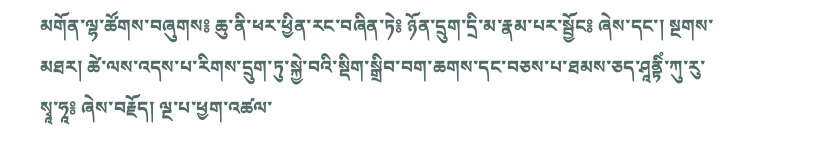མགོན་ལྷ་ཚོགས་བཞུགས༔ ཆུ་ནི་ཕར་ཕྱིན་རང་བཞིན་ཏེ༔ ཉོན་དྲུག་དྲི་མ་རྣམ་པར་སྦྱོང༔ ཞེས་དང་། སྔགས་མཐར། ཚེ་ལས་འདས་པ་རིགས་དྲུག་ཏུ་སྐྱེ་བའི་སྡིག་སྒྲིབ་བག་ཆགས་དང་བཅས་པ་ཐམས་ཅད་ཤཱནྟིཾ་ཀུ་རུ་སྭཱ་ཧཱ༔ ཞེས་བརྗོད། ལྔ་པ་ཕྱག་འཚལ་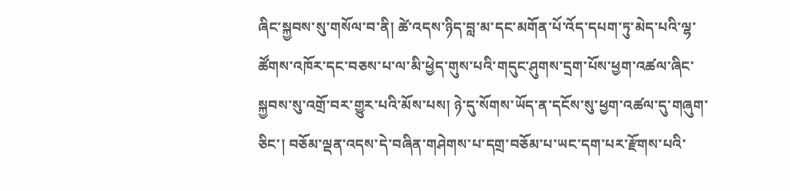ཞིང་སྐྱབས་སུ་གསོལ་བ་ནི། ཚེ་འདས་ཉིད་བླ་མ་དང་མགོན་པོ་འོད་དཔག་ཏུ་མེད་པའི་ལྷ་ཚོགས་འཁོར་དང་བཅས་པ་ལ་མི་ཕྱེད་གུས་པའི་གདུང་ཤུགས་དྲག་པོས་ཕྱག་འཚལ་ཞིང་སྐྱབས་སུ་འགྲོ་བར་གྱུར་པའི་མོས་པས། ཉེ་དུ་སོགས་ཡོད་ན་དངོས་སུ་ཕྱག་འཚལ་དུ་གཞུག་ཅིང་། བཅོམ་ལྡན་འདས་དེ་བཞིན་གཤེགས་པ་དགྲ་བཅོམ་པ་ཡང་དག་པར་རྫོགས་པའི་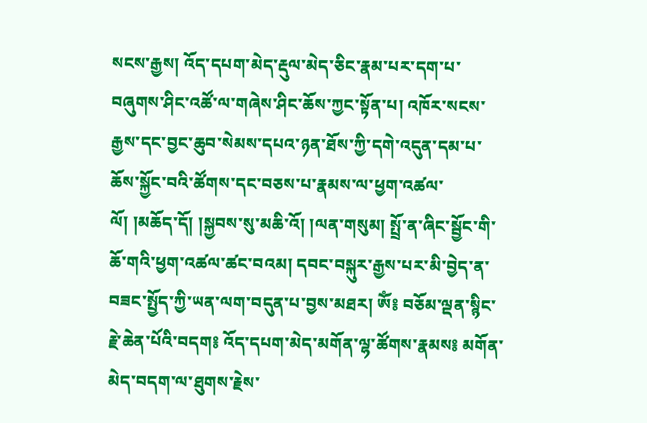སངས་རྒྱས། འོད་དཔག་མེད་རྡུལ་མེད་ཅིང་རྣམ་པར་དག་པ་བཞུགས་ཤིང་འཚོ་ལ་གཞེས་ཤིང་ཆོས་ཀྱང་སྟོན་པ། འཁོར་སངས་རྒྱས་དང་བྱང་ཆུབ་སེམས་དཔའ་ཉན་ཐོས་ཀྱི་དགེ་འདུན་དམ་པ་ཆོས་སྐྱོང་བའི་ཚོགས་དང་བཅས་པ་རྣམས་ལ་ཕྱག་འཚལ་ལོ། །མཆོད་དོ། །སྐྱབས་སུ་མཆི་འོ། །ལན་གསུམ། སྤྲོ་ན་ཞིང་སྦྱོང་གི་ཆོ་གའི་ཕྱག་འཚལ་ཚང་བའམ། དབང་བསྐུར་རྒྱས་པར་མི་བྱེད་ན་བཟང་སྤྱོད་ཀྱི་ཡན་ལག་བདུན་པ་བྱས་མཐར། ཨོཾ༔ བཅོམ་ལྡན་སྙིང་རྗེ་ཆེན་པོའི་བདག༔ འོད་དཔག་མེད་མགོན་ལྷ་ཚོགས་རྣམས༔ མགོན་མེད་བདག་ལ་ཐུགས་རྗེས་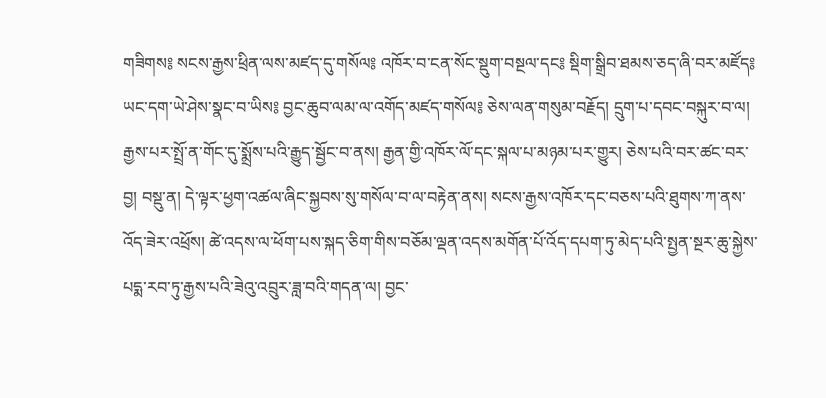གཟིགས༔ སངས་རྒྱས་ཕྲིན་ལས་མཛད་དུ་གསོལ༔ འཁོར་བ་ངན་སོང་སྡུག་བསྔལ་དང༔ སྡིག་སྒྲིབ་ཐམས་ཅད་ཞི་བར་མཛོད༔ ཡང་དག་ཡེ་ཤེས་སྣང་བ་ཡིས༔ བྱང་ཆུབ་ལམ་ལ་འགོད་མཛད་གསོལ༔ ཅེས་ལན་གསུམ་བརྗོད། དྲུག་པ་དབང་བསྐུར་བ་ལ། རྒྱས་པར་སྤྲོ་ན་གོང་དུ་སྨྲོས་པའི་རྒྱུད་སྦྱོང་བ་ནས། རྒྱན་གྱི་འཁོར་ལོ་དང་སྐལ་པ་མཉམ་པར་གྱུར། ཅེས་པའི་བར་ཚང་བར་བྱ། བསྡུ་ན། དེ་ལྟར་ཕྱག་འཚལ་ཞིང་སྐྱབས་སུ་གསོལ་བ་ལ་བརྟེན་ནས། སངས་རྒྱས་འཁོར་དང་བཅས་པའི་ཐུགས་ཀ་ནས་འོད་ཟེར་འཕྲོས། ཚེ་འདས་ལ་ཕོག་པས་སྐད་ཅིག་གིས་བཅོམ་ལྡན་འདས་མགོན་པོ་འོད་དཔག་ཏུ་མེད་པའི་སྤྱན་སྔར་ཆུ་སྐྱེས་པདྨ་རབ་ཏུ་རྒྱས་པའི་ཟེའུ་འབྲུར་ཟླ་བའི་གདན་ལ། བྱང་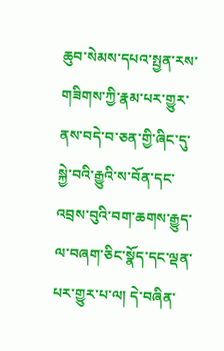ཆུབ་སེམས་དཔའ་སྤྱན་རས་གཟིགས་ཀྱི་རྣམ་པར་གྱུར་ནས་བདེ་བ་ཅན་གྱི་ཞིང་དུ་སྐྱེ་བའི་རྒྱུའི་ས་བོན་དང་འབྲས་བུའི་བག་ཆགས་རྒྱུད་ལ་བཞག་ཅིང་སྣོད་དང་ལྡན་པར་གྱུར་པ་ལ། དེ་བཞིན་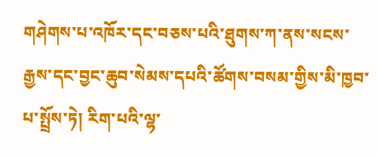གཤེགས་པ་འཁོར་དང་བཅས་པའི་ཐུགས་ཀ་ནས་སངས་རྒྱས་དང་བྱང་ཆུབ་སེམས་དཔའི་ཚོགས་བསམ་གྱིས་མི་ཁྱབ་པ་སྤྲོས་ཏེ། རིག་པའི་ལྷ་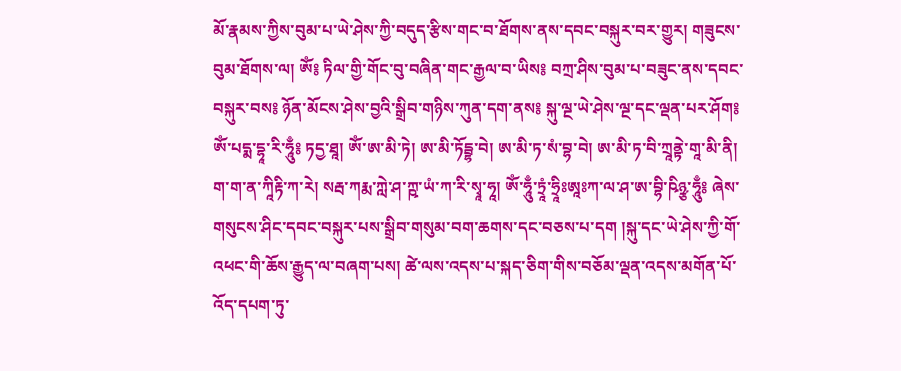མོ་རྣམས་ཀྱིས་བུམ་པ་ཡེ་ཤེས་ཀྱི་བདུད་རྩིས་གང་བ་ཐོགས་ནས་དབང་བསྐུར་བར་གྱུར། གཟུངས་བུམ་ཐོགས་ལ། ཨོཾ༔ ཏིལ་གྱི་གོང་བུ་བཞིན་གང་རྒྱལ་བ་ཡིས༔ བཀྲ་ཤིས་བུམ་པ་བཟུང་ནས་དབང་བསྐུར་བས༔ ཉོན་མོངས་ཤེས་བྱའི་སྒྲིབ་གཉིས་ཀུན་དག་ནས༔ སྐུ་ལྔ་ཡེ་ཤེས་ལྔ་དང་ལྡན་པར་ཤོག༔ ཨོཾ་པདྨ་དྷཱ་རི་ཧཱུྃ༔ ཏདྱ་ཐཱ། ཨོཾ་ཨ་མི་ཏེ། ཨ་མི་ཏོདྦྷ་བེ། ཨ་མི་ཏ་སཾ་བྷ་བེ། ཨ་མི་ཏ་བི་ཀྲཱནྟེ་གཱ་མི་ནི། ག་ག་ན་ཀཱིརྟི་ཀ་རེ། སརྦ་ཀརྨ་ཀླེ་ཤ་ཀྵ་ཡཾ་ཀ་རི་སྭཱ་ཧཱ། ཨོཾ་ཧཱུྃ་ཏྲཱཾ་ཧྲཱིཿཨཱཿཀ་ལ་ཤ་ཨ་བྷི་ཥིཉྩ་ཧཱུྃ༔ ཞེས་གསུངས་ཤིང་དབང་བསྐུར་པས་སྒྲིབ་གསུམ་བག་ཆགས་དང་བཅས་པ་དག །སྐུ་དང་ཡེ་ཤེས་ཀྱི་གོ་འཕང་གི་ཆོས་རྒྱུད་ལ་བཞག་པས། ཚེ་ལས་འདས་པ་སྐད་ཅིག་གིས་བཅོམ་ལྡན་འདས་མགོན་པོ་འོད་དཔག་ཏུ་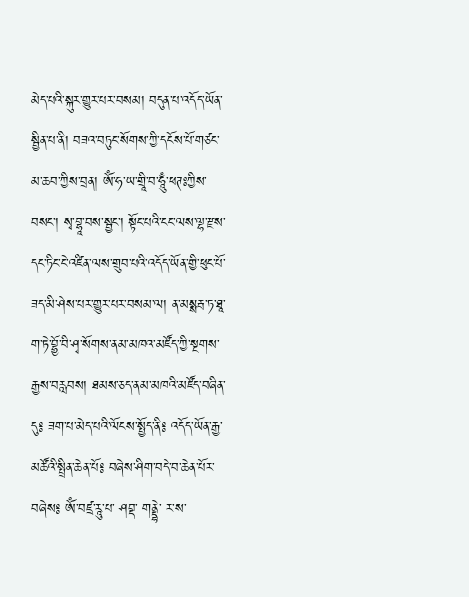མེད་པའི་སྐུར་གྱུར་པར་བསམ། བདུན་པ་འདོད་ཡོན་སྦྱིན་པ་ནི། བཟའ་བཏུང་སོགས་ཀྱི་དངོས་པོ་གཙང་མ་ཆབ་ཀྱིས་བྲན། ཨོཾ་ཧ་ཡ་གྲཱི་བ་ཧཱུྃ་ཕཊཿཀྱིས་བསང་། སྭ་བྷཱ་བས་སྦྱང་། སྟོང་པའི་ངང་ལས་ལྷ་རྫས་དང་ཏིང་ངེ་འཛིན་ལས་གྲུབ་པའི་འདོད་ཡོན་གྱི་ཕུང་པོ་ཟད་མི་ཤེས་པར་གྱུར་པར་བསམ་ལ། ན་མསྶརྦ་ཏ་ཐཱ་ག་ཏེ་བྷྱོ་བི་ཤྭ་སོགས་ནམ་མཁའ་མཛོད་ཀྱི་སྔགས་རྒྱས་བརླབས། ཐམས་ཅད་ནམ་མཁའི་མཛོད་བཞིན་དུ༔ ཟག་པ་མེད་པའི་ལོངས་སྤྱོད་ནི༔ འདོད་ཡོན་རྒྱ་མཚོའི་སྤྲིན་ཆེན་པོ༔ བཞེས་ཤིག་བདེ་བ་ཆེན་པོར་བཞེས༔ ཨོཾ་བཛྲ་རཱུ་པ་ ཤབྡ་ གནྡྷེ་ ར་ས་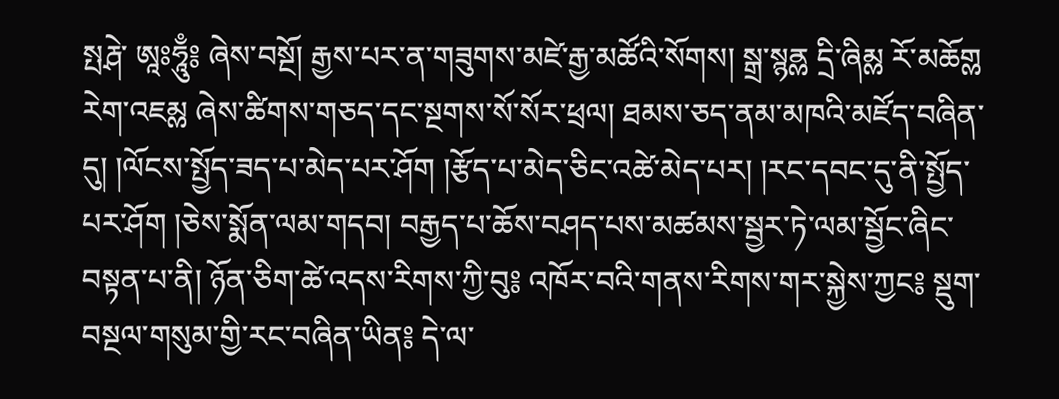སྤརྴེ་ ཨཱཿཧཱུྃ༔ ཞེས་བསྔོ། རྒྱས་པར་ན་གཟུགས་མཛེ་རྒྱ་མཚོའི་སོགས། སྒྲ་སྙནྎ དྲི་ཞིམྎ རོ་མཆོགྎ རེག་འཇམྎ ཞེས་ཚིགས་གཅད་དང་སྔགས་སོ་སོར་ཕྲལ། ཐམས་ཅད་ནམ་མཁའི་མཛོད་བཞིན་དུ། །ལོངས་སྤྱོད་ཟད་པ་མེད་པར་ཤོག །རྩོད་པ་མེད་ཅིང་འཚེ་མེད་པར། །རང་དབང་དུ་ནི་སྤྱོད་པར་ཤོག །ཅེས་སྨོན་ལམ་གདབ། བརྒྱད་པ་ཆོས་བཤད་པས་མཚམས་སྦྱར་ཏེ་ལམ་སྦྱོང་ཞིང་བསྟན་པ་ནི། ཉོན་ཅིག་ཚེ་འདས་རིགས་ཀྱི་བུ༔ འཁོར་བའི་གནས་རིགས་གར་སྐྱེས་ཀྱང༔ སྡུག་བསྔལ་གསུམ་གྱི་རང་བཞིན་ཡིན༔ དེ་ལ་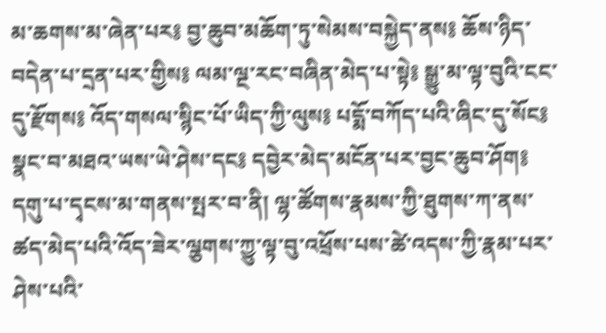མ་ཆགས་མ་ཞེན་པར༔ བྱ་ཆུབ་མཆོག་ཏུ་སེམས་བསྐྱེད་ནས༔ ཆོས་ཉིད་བདེན་པ་དྲན་པར་གྱིས༔ ལམ་ལྔ་རང་བཞིན་མེད་པ་སྟེ༔ སྒྱུ་མ་ལྟ་བུའི་ངང་དུ་རྫོགས༔ འོད་གསལ་སྙིང་པོ་ཡིད་ཀྱི་ལུས༔ པདྨོ་བཀོད་པའི་ཞིང་དུ་སོང༔ སྣང་བ་མཐའ་ཡས་ཡེ་ཤེས་དང༔ དབྱེར་མེད་མངོན་པར་བྱང་ཆུབ་ཤོག༔ དགུ་པ་དྭངས་མ་གནས་སྤར་བ་ནི། ལྷ་ཚོགས་རྣམས་ཀྱི་ཐུགས་ཀ་ནས་ཚད་མེད་པའི་འོད་ཟེར་ལྕགས་ཀྱུ་ལྟ་བུ་འཕྲོས་པས་ཚེ་འདས་ཀྱི་རྣམ་པར་ཤེས་པའི་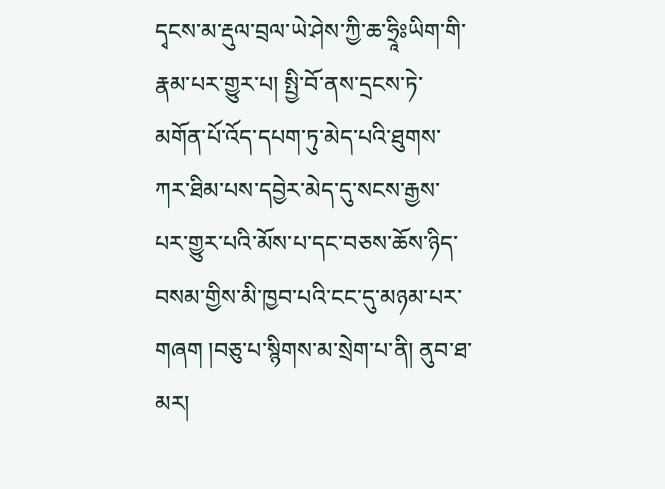དྭངས་མ་རྡུལ་བྲལ་ཡེ་ཤེས་ཀྱི་ཆ་ཧྲཱིཿཡིག་གི་རྣམ་པར་གྱུར་པ། སྤྱི་བོ་ནས་དྲངས་ཏེ་མགོན་པོ་འོད་དཔག་ཏུ་མེད་པའི་ཐུགས་ཀར་ཐིམ་པས་དབྱེར་མེད་དུ་སངས་རྒྱས་པར་གྱུར་པའི་མོས་པ་དང་བཅས་ཆོས་ཉིད་བསམ་གྱིས་མི་ཁྱབ་པའི་ངང་དུ་མཉམ་པར་གཞག །བཅུ་པ་སྙིགས་མ་སྲེག་པ་ནི། ནུབ་ཐ་མར།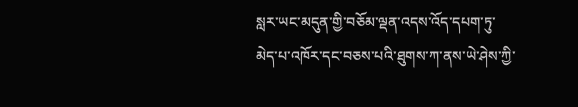སླར་ཡང་མདུན་གྱི་བཅོམ་ལྡན་འདས་འོད་དཔག་ཏུ་མེད་པ་འཁོར་དང་བཅས་པའི་ཐུགས་ཀ་ནས་ཡེ་ཤེས་ཀྱི་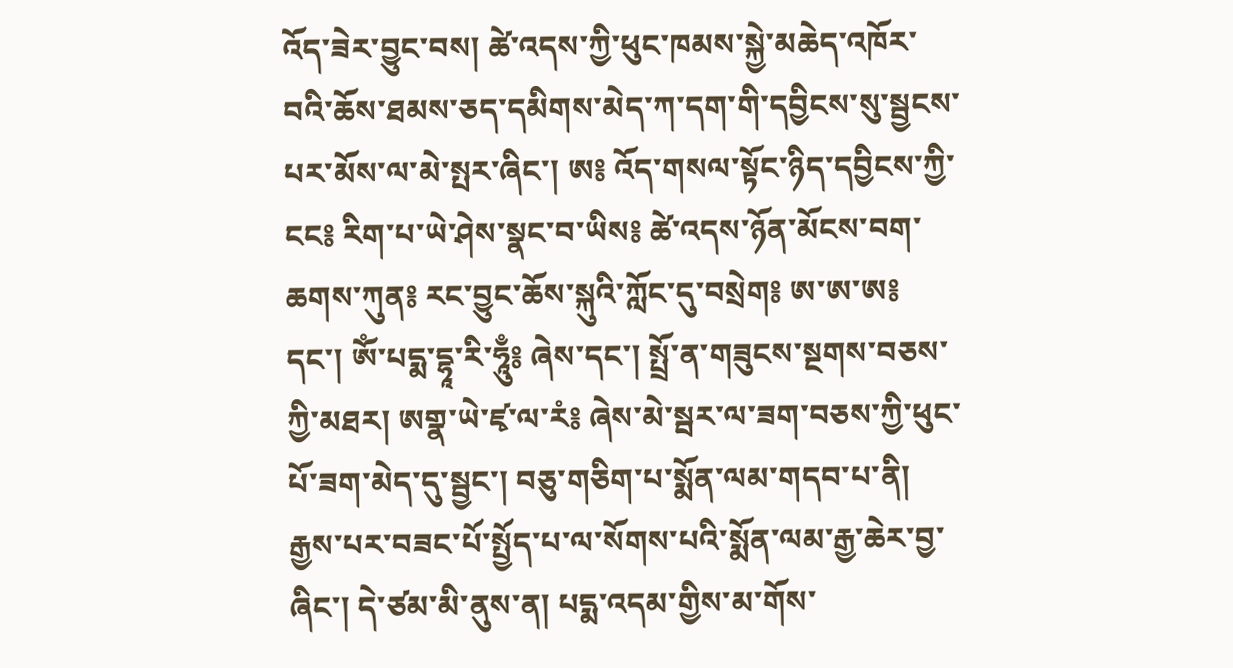འོད་ཟེར་བྱུང་བས། ཚེ་འདས་ཀྱི་ཕུང་ཁམས་སྐྱེ་མཆེད་འཁོར་བའི་ཆོས་ཐམས་ཅད་དམིགས་མེད་ཀ་དག་གི་དབྱིངས་སུ་སྦྱངས་པར་མོས་ལ་མེ་སྤར་ཞིང་། ཨ༔ འོད་གསལ་སྟོང་ཉིད་དབྱིངས་ཀྱི་ངང༔ རིག་པ་ཡེ་ཤེས་སྣང་བ་ཡིས༔ ཚེ་འདས་ཉོན་མོངས་བག་ཆགས་ཀུན༔ རང་བྱུང་ཆོས་སྐུའི་ཀློང་དུ་བསྲེག༔ ཨ་ཨ་ཨ༔ དང་། ཨོཾ་པདྨ་དྷཱ་རི་ཧཱུྃ༔ ཞེས་དང་། སྤྲོ་ན་གཟུངས་སྔགས་བཅས་ཀྱི་མཐར། ཨགྣ་ཡེ་ཛྭ་ལ་རཾ༔ ཞེས་མེ་སྦར་ལ་ཟག་བཅས་ཀྱི་ཕུང་པོ་ཟག་མེད་དུ་སྦྱང་། བཅུ་གཅིག་པ་སྨོན་ལམ་གདབ་པ་ནི། རྒྱས་པར་བཟང་པོ་སྤྱོད་པ་ལ་སོགས་པའི་སྨོན་ལམ་རྒྱ་ཆེར་བྱ་ཞིང་། དེ་ཙམ་མི་ནུས་ན། པདྨ་འདམ་གྱིས་མ་གོས་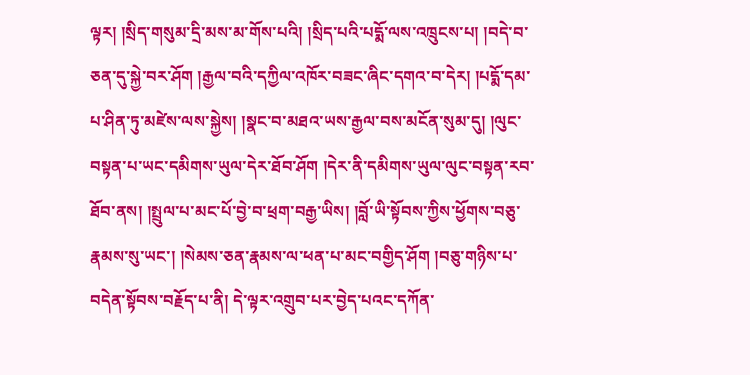ལྟར། །སྲིད་གསུམ་དྲི་མས་མ་གོས་པའི། །སྲིད་པའི་པདྨོ་ལས་འཁྲུངས་པ། །བདེ་བ་ཅན་དུ་སྐྱེ་བར་ཤོག །རྒྱལ་བའི་དཀྱིལ་འཁོར་བཟང་ཞིང་དགའ་བ་དེར། །པདྨོ་དམ་པ་ཤིན་ཏུ་མཛེས་ལས་སྐྱེས། །སྣང་བ་མཐའ་ཡས་རྒྱལ་བས་མངོན་སུམ་དུ། །ལུང་བསྟན་པ་ཡང་དམིགས་ཡུལ་དེར་ཐོབ་ཤོག །དེར་ནི་དམིགས་ཡུལ་ལུང་བསྟན་རབ་ཐོབ་ནས། །སྤྲུལ་པ་མང་པོ་བྱེ་བ་ཕྲག་བརྒྱ་ཡིས། །བློ་ཡི་སྟོབས་ཀྱིས་ཕྱོགས་བཅུ་རྣམས་སུ་ཡང་། །སེམས་ཅན་རྣམས་ལ་ཕན་པ་མང་བགྱིད་ཤོག །བཅུ་གཉིས་པ་བདེན་སྟོབས་བརྗོད་པ་ནི། དེ་ལྟར་འགྲུབ་པར་བྱེད་པའང་དཀོན་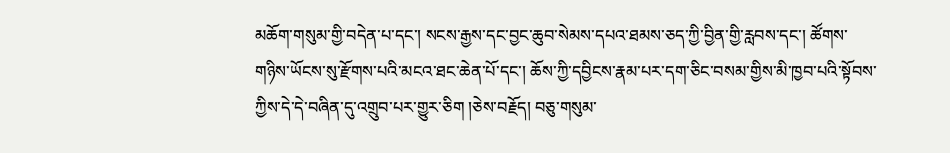མཆོག་གསུམ་གྱི་བདེན་པ་དང་། སངས་རྒྱས་དང་བྱང་ཆུབ་སེམས་དཔའ་ཐམས་ཅད་ཀྱི་བྱིན་གྱི་རླབས་དང་། ཚོགས་གཉིས་ཡོངས་སུ་རྫོགས་པའི་མངའ་ཐང་ཆེན་པོ་དང་། ཆོས་ཀྱི་དབྱིངས་རྣམ་པར་དག་ཅིང་བསམ་གྱིས་མི་ཁྱབ་པའི་སྟོབས་ཀྱིས་དེ་དེ་བཞིན་དུ་འགྲུབ་པར་གྱུར་ཅིག །ཅེས་བརྗོད། བཅུ་གསུམ་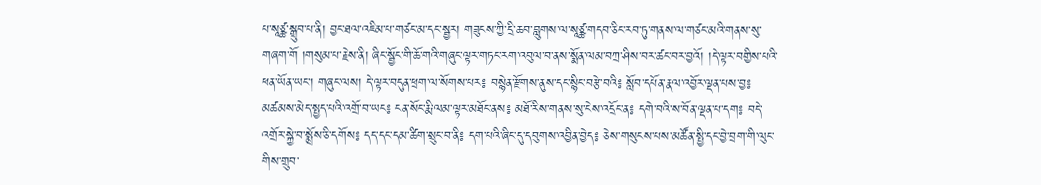པ་སཱཙྪ་སྒྲུབ་པ་ནི། བྱང་ཐལ་འཇིམ་པ་གཙང་མ་དང་སྦྱར། གཟུངས་ཀྱི་དྲི་ཆབ་བླུགས་ལ་སཱཙྪ་གདབ་ཅིང་རབ་ཏུ་གནས་ལ་གཙང་མའི་གནས་སུ་གཞག་གོ །གསུམ་པ་རྗེས་ནི། ཞིང་སྦྱོང་གི་ཆོ་གའི་གཞུང་ལྟར་གཏང་རག་འབུལ་བ་ནས་སྨོན་ལམ་བཀྲ་ཤིས་བར་ཚང་བར་བྱའོ། །དེ་ལྟར་བགྱིས་པའི་ཕན་ཡོན་ཡང་། གཞུང་ལས། དེ་ལྟར་བདུན་ཕྲག་ལ་སོགས་པར༔ བསྙེན་རྫོགས་ནུས་དང་སྙིང་བརྩེ་བའི༔ སློབ་དཔོན་རྣལ་འབྱོར་ལྡན་པས་བྱ༔ མཚམས་མེད་སྤྱད་པའི་འགྲོ་བ་ཡང༔ ངན་སོང་རྨི་ལམ་ལྟར་མཐོང་ནས༔ མཐོ་རིས་གནས་སུ་ངེས་འདྲོང་ན༔ དགེ་བའི་ས་བོན་ལྡན་པ་དག༔ བདེ་འགྲོར་སྐྱེ་བ་སྨྲོས་ཅི་དགོས༔ དད་དང་དམ་ཚིག་སྲུང་བ་ནི༔ དག་པའི་ཞིང་དུ་དབུགས་འབྱིན་བྱེད༔ ཅེས་གསུངས་པས་མཚོན་སྤྱི་དང་བྱེ་བྲག་གི་ལུང་གིས་གྲུབ་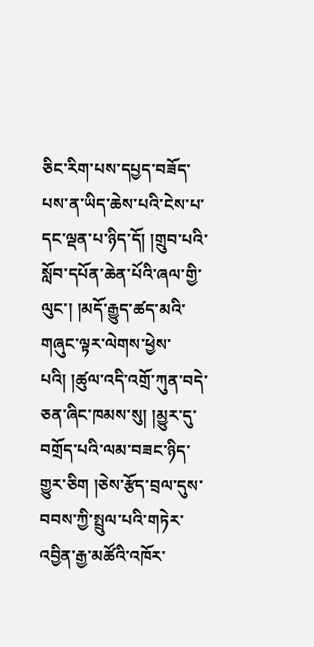ཅིང་རིག་པས་དཔྱད་བཟོད་པས་ན་ཡིད་ཆེས་པའི་ངེས་པ་དང་ལྡན་པ་ཉིད་དོ། །གྲུབ་པའི་སློབ་དཔོན་ཆེན་པོའི་ཞལ་གྱི་ལུང་། །མདོ་རྒྱུད་ཚད་མའི་གཞུང་ལྟར་ལེགས་ཕྱེས་པའི། །ཚུལ་འདི་འགྲོ་ཀུན་བདེ་ཅན་ཞིང་ཁམས་སུ། །མྱུར་དུ་བགྲོད་པའི་ལམ་བཟང་ཉིད་གྱུར་ཅིག །ཅེས་རྩོད་བྲལ་དུས་བབས་ཀྱི་སྤྲུལ་པའི་གཏེར་འབྱིན་རྒྱ་མཚོའི་འཁོར་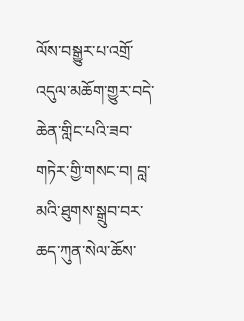ལོས་བསྒྱུར་པ་འགྲོ་འདུལ་མཆོག་གྱུར་བདེ་ཆེན་གླིང་པའི་ཟབ་གཏེར་གྱི་གསང་བ། བླ་མའི་ཐུགས་སྒྲུབ་བར་ཆད་ཀུན་སེལ་ཆོས་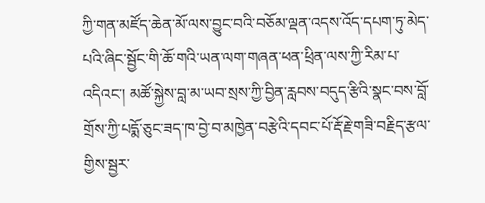ཀྱི་གན་མཛོད་ཆེན་མོ་ལས་བྱུང་བའི་བཅོམ་ལྡན་འདས་འོད་དཔག་ཏུ་མེད་པའི་ཞིང་སྦྱོང་གི་ཆོ་གའི་ཡན་ལག་གཞན་ཕན་ཕྲིན་ལས་ཀྱི་རིམ་པ་འདིའང་། མཚོ་སྐྱེས་བླ་མ་ཡབ་སྲས་ཀྱི་བྱིན་རླབས་བདུད་རྩིའི་སྣང་བས་བློ་གྲོས་ཀྱི་པདྨོ་ཅུང་ཟད་ཁ་བྱེ་བ་མཁྱེན་བརྩེའི་དབང་པོ་རྡོ་རྗེ་གཟི་བརྗིད་རྩལ་གྱིས་སྦྱར་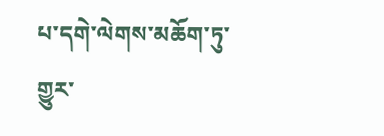པ་དགེ་ལེགས་མཆོག་ཏུ་གྱུར་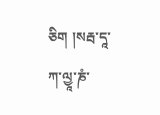ཅིག །སརྦ་དཱ་ཀ་ལྱཱ་ཎཾ་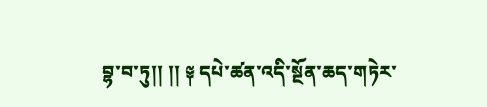བྷ་བ་ཏུ།། །། ༈ དཔེ་ཚན་འདི་སྔོན་ཆད་གཏེར་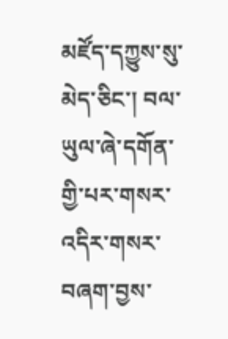མཛོད་དཀྱུས་སུ་མེད་ཅིང་། བལ་ཡུལ་ཞེ་དགོན་གྱི་པར་གསར་འདིར་གསར་བཞག་བྱས་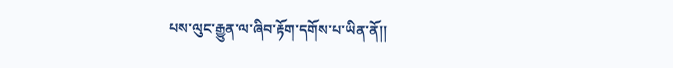པས་ལུང་རྒྱུན་ལ་ཞིབ་རྟོག་དགོས་པ་ཡིན་ནོ།།